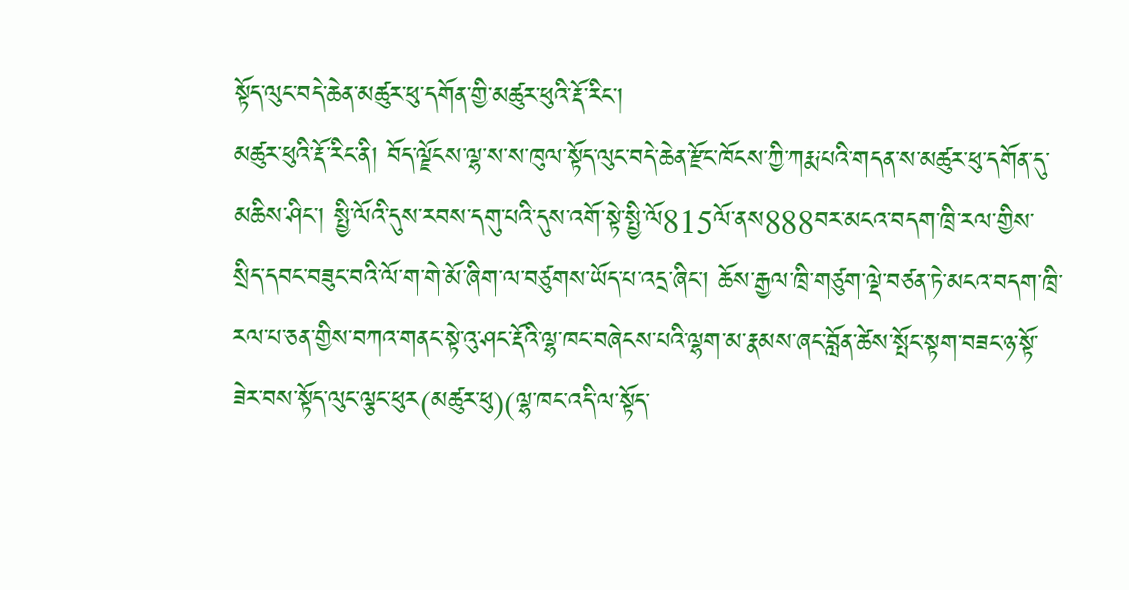སྟོད་ལུང་བདེ་ཆེན་མཚུར་ཕུ་དགོན་གྱི་མཚུར་ཕུའི་རྡོ་རིང་།
མཚུར་ཕུའི་རྡོ་རིང་ནི། བོད་ལྗོངས་ལྷ་ས་ས་ཁུལ་སྟོད་ལུང་བདེ་ཆེན་རྫོང་ཁོངས་ཀྱི་ཀརྨ་པའི་གདན་ས་མཚུར་ཕུ་དགོན་དུ་མཆིས་ཤིང་། སྤྱི་ལོའི་དུས་རབས་དགུ་པའི་དུས་འགོ་སྟེ་སྤྱི་ལོ815ལོ་ནས888བར་མངའ་བདག་ཁྲི་རལ་གྱིས་སྲིད་དབང་བཟུང་བའི་ལོ་ག་གེ་མོ་ཞིག་ལ་བཙུགས་ཡོད་པ་འདྲ་ཞིང་། ཆོས་རྒྱལ་ཁྲི་གཙུག་ལྡེ་བཙན་ཏེ་མངའ་བདག་ཁྲི་རལ་པ་ཅན་གྱིས་བཀའ་གནང་སྟེ་འུ་ཤང་རྡོའི་ལྷ་ཁང་བཞེངས་པའི་ལྷག་མ་རྣམས་ཞང་བློན་ཚེས་སྤོང་སྟག་བཟང་ཉ་སྟོ་ཟེར་བས་སྟོད་ལུང་ལྕང་ཕུར(མཚུར་ཕུ)(ལྷ་ཁང་འདི་ལ་སྟོད་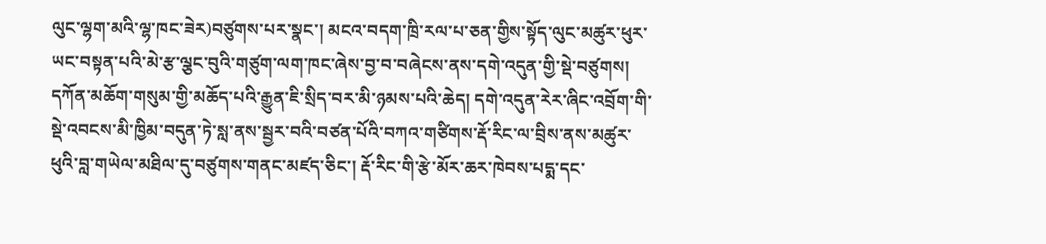ལུང་ལྷག་མའི་ལྷ་ཁང་ཟེར)བཙུགས་པར་སྣང་། མངའ་བདག་ཁྲི་རལ་པ་ཅན་གྱིས་སྟོད་ལུང་མཚུར་ཕུར་ཡང་བསྟན་པའི་མེ་རྩ་ལྕང་བུའི་གཙུག་ལག་ཁང་ཞེས་བྱ་བ་བཞེངས་ནས་དགེ་འདུན་གྱི་སྡེ་བཙུགས། དཀོན་མཆོག་གསུམ་གྱི་མཆོད་པའི་རྒྱུན་ཇི་སྲིད་བར་མི་ཉམས་པའི་ཆེད། དགེ་འདུན་རེར་ཞིང་འབྲོག་གི་སྡེ་འབངས་མི་ཁྱིམ་བདུན་ཏེ་སླ་ནས་སྦྱར་བའི་བཙན་པོའི་བཀའ་གཙིགས་རྡོ་རིང་ལ་བྲིས་ནས་མཚུར་ཕུའི་བླ་གཡེལ་མཐིལ་དུ་བཙུགས་གནང་མཛད་ཅིང་། རྡོ་རིང་གི་རྩེ་མོར་ཆར་ཁེབས་པདྨ་དང་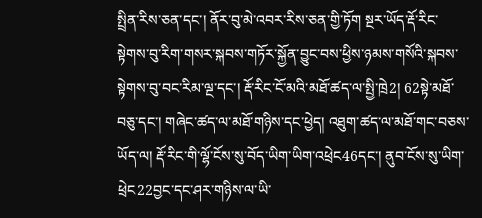སྤྲིན་རིས་ཅན་དང་། ནོར་བུ་མེ་འབར་རིས་ཅན་གྱི་ཏོག སྔར་ཡོད་རྡོ་རིང་སྟེགས་བུ་རིག་གསར་སྐབས་གཏོར་སྐྱོན་བྱུང་བས་ཕྱིས་ཉམས་གསོའི་སྐབས་སྟེགས་བུ་བང་རིམ་ལྔ་དང་། རྡོ་རིང་ངོ་མའི་མཐོ་ཚད་ལ་སྤྱི་ཁྲེ2། 62སྟེ་མཐོ་བཅུ་དང་། གཞེང་ཚད་ལ་མཐོ་གཉིས་དང་ཕྱེད། འཐུག་ཚད་ལ་མཐོ་གང་བཅས་ཡོད་ལ། རྡོ་རིང་གི་ལྷོ་ངོས་སུ་བོད་ཡིག་ཡིག་འཕྲེང46དང་། ནུབ་ངོས་སུ་ཡིག་ཕྲེང22བྱང་དང་ཤར་གཉིས་ལ་ཡི་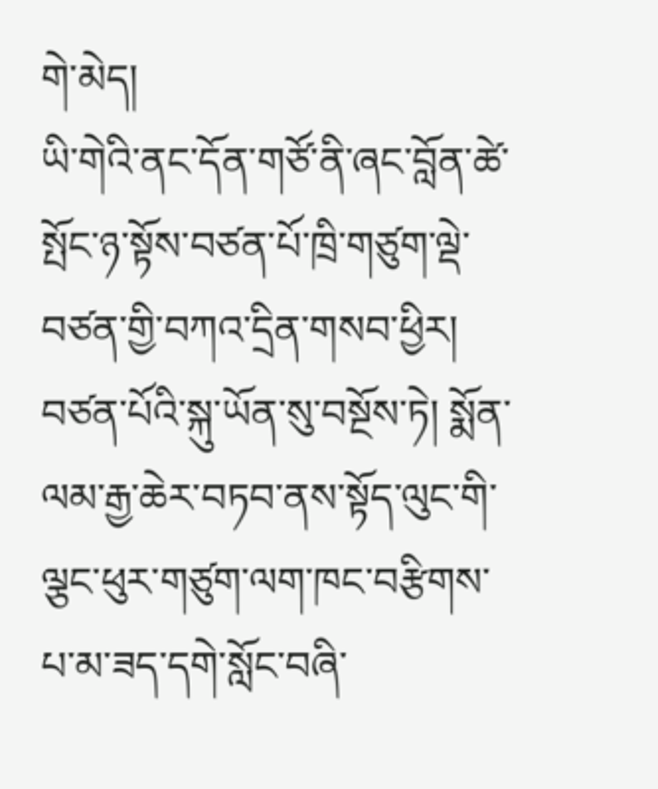གེ་མེད།
ཡི་གེའི་ནང་དོན་གཙོ་ནི་ཞང་བློན་ཚེ་སྤོང་ཉ་སྟོས་བཙན་པོ་ཁྲི་གཙུག་ལྡེ་བཙན་གྱི་བཀའ་དྲིན་གསབ་ཕྱིར། བཙན་པོའི་སྐུ་ཡོན་སུ་བསྔོས་ཏེ། སྨོན་ལམ་རྒྱ་ཆེར་བཏབ་ནས་སྟོད་ལུང་གི་ལྕང་ཕུར་གཙུག་ལག་ཁང་བརྩིགས་པ་མ་ཟད་དགེ་སློང་བཞི་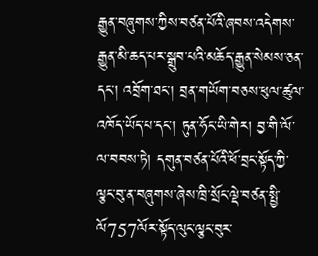རྒྱུན་བཞུགས་ཀྱིས་བཙན་པོའི་ཞབས་འདེགས་རྒྱུན་མི་ཆད་པར་སྒྲུབ་པའི་མཆོད་རྒྱུན་སེམས་ཅན་དང་། འབྲོག་ཐང་། བྲན་གཡོག་བཅས་ཕུལ་ཚུལ་འཁོད་ཡོད་པ་དང་། ཏུན་ཧོང་ཡི་གེར། བྱ་གི་ལོ་ལ་བབས་ཏེ། དགུན་བཙན་པོའི་ཕོ་བྲང་སྟོད་ཀྱི་ལྕང་བུ་ན་བཞུགས་ཞེས་ཁྲི་སྲོང་ལྡེ་བཙན་སྤྱི་ལོ757ལོར་སྟོད་ལུང་ལྕང་བུར་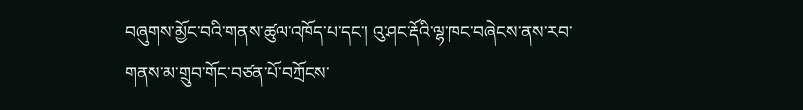བཞུགས་མྱོང་བའི་གནས་ཚུལ་འཁོད་པ་དང་། འུ་ཤང་རྡོའི་ལྷ་ཁང་བཞེངས་ནས་རབ་གནས་མ་གྲུབ་གོང་བཙན་པོ་བཀྲོངས་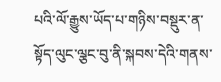པའི་ལོ་རྒྱུས་ཡོད་པ་གཉིས་བསྡུར་ན་སྟོད་ལུང་ལྕང་བུ་ནི་སྐབས་དེའི་གནས་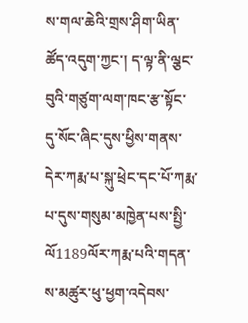ས་གལ་ཆེའི་གྲས་ཤིག་ཡིན་ཚོད་འདུག་ཀྱང་། ད་ལྟ་ནི་ལྕང་བུའི་གཙུག་ལག་ཁང་རྩ་སྟོང་དུ་སོང་ཞིང་དུས་ཕྱིས་གནས་དེར་ཀརྨ་པ་སྐུ་ཕྲེང་དང་པོ་ཀརྨ་པ་དུས་གསུམ་མཁྱེན་པས་སྤྱི་ལོ1189ལོར་ཀརྨ་པའི་གདན་ས་མཚུར་ཕུ་ཕྱག་འདེབས་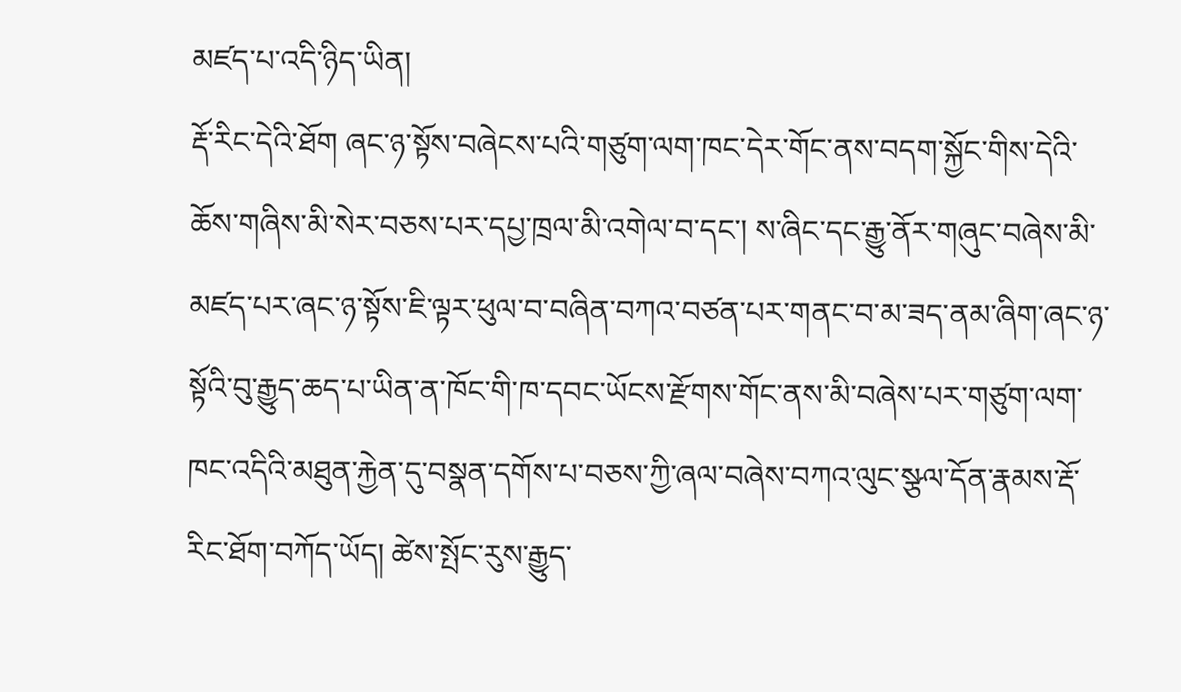མཛད་པ་འདི་ཉིད་ཡིན།
རྡོ་རིང་དེའི་ཐོག ཞང་ཉ་སྟོས་བཞེངས་པའི་གཙུག་ལག་ཁང་དེར་གོང་ནས་བདག་སྐྱོང་གིས་དེའི་ཆོས་གཞིས་མི་སེར་བཅས་པར་དཔྱ་ཁྲལ་མི་འགེལ་བ་དང་། ས་ཞིང་དང་རྒྱུ་ནོར་གཞུང་བཞེས་མི་མཛད་པར་ཞང་ཉ་སྟོས་ཇི་ལྟར་ཕུལ་བ་བཞིན་བཀའ་བཙན་པར་གནང་བ་མ་ཟད་ནམ་ཞིག་ཞང་ཉ་སྟོའི་བུ་རྒྱུད་ཆད་པ་ཡིན་ན་ཁོང་གི་ཁ་དབང་ཡོངས་རྫོགས་གོང་ནས་མི་བཞེས་པར་གཙུག་ལག་ཁང་འདིའི་མཐུན་རྐྱེན་དུ་བསྣན་དགོས་པ་བཅས་ཀྱི་ཞལ་བཞེས་བཀའ་ལུང་སྩལ་དོན་རྣམས་རྡོ་རིང་ཐོག་བཀོད་ཡོད། ཚེས་སྤོང་རུས་རྒྱུད་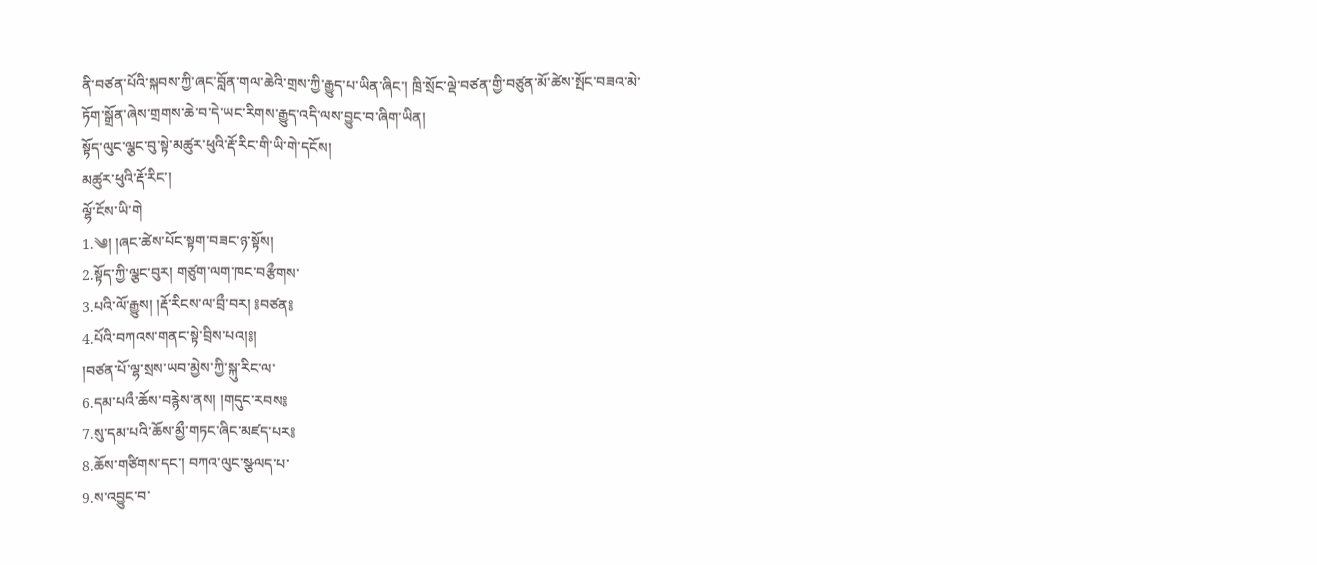ནི་བཙན་པོའི་སྐབས་ཀྱི་ཞང་བློན་གལ་ཆེའི་གྲས་ཀྱི་རྒྱུད་པ་ཡིན་ཞིང་། ཁྲི་སྲོང་ལྡེ་བཙན་གྱི་བཙུན་མོ་ཚེས་སྤོང་བཟའ་མེ་ཏོག་སྒྲོན་ཞེས་གྲགས་ཆེ་བ་དེ་ཡང་རིགས་རྒྱུད་འདི་ལས་བྱུང་བ་ཞིག་ཡིན།
སྟོད་ལུང་ལྕང་བུ་སྟེ་མཚུར་ཕུའི་རྡོ་རིང་གི་ཡི་གེ་དངོས།
མཚུར་ཕུའི་རྡོ་རིང་།
ལྷོ་ངོས་ཡི་གེ
1.༄། །ཞང་ཚེས་པོང་སྟག་བཟང་ཉ་སྟོས།
2.སྟོད་ཀྱི་ལྕང་བུར། གཙུག་ལག་ཁང་བརྩྀགས་
3.པའི་ལོ་རྒྱུས། །རྡོ་རིངས་ལ་བྲྀ་བར། ༔བཙན༔
4.པོའི་བཀའས་གནང་སྟེ་བྲིས་པའ།༔།
།བཙན་པོ་ལྷ་སྲས་ཡབ་མྱེས་ཀྱི་སྐུ་རིང་ལ་
6.དམ་པའྀ་ཆོས་བརྙེས་ནས། །གདུང་རབས༔
7.སུ་དམ་པའི་ཆོས་མྱྀ་གཏང་ཞིང་མཛད་པར༔
8.ཆོས་གཙིགས་དང་། བཀའ་ལུང་སྩལད་པ་
9.ས་འབྱུང་བ་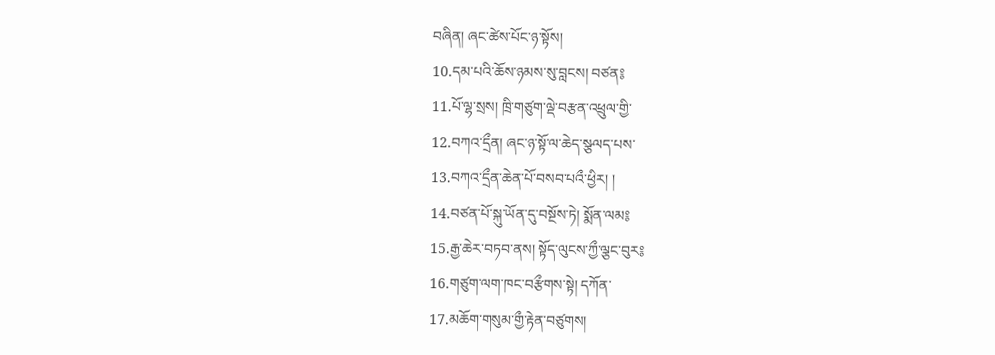བཞིན། ཞང་ཚེས་པོང་ཉ་སྟོས།
10.དམ་པའི་ཆོས་ཉམས་སུ་བླངས། བཙན༔
11.པོ་ལྷ་སྲས། ཁྲི་གཙུག་ལྡེ་བརྩན་འཕྲུལ་གྱི་
12.བཀའ་དྲྀན། ཞང་ཉ་སྟོ་ལ་ཆེད་སྩལད་པས་
13.བཀའ་དྲྀན་ཆེན་པོ་བསབ་པའྀ་ཕྱིར། །
14.བཙན་པོ་སྐུ་ཡོན་དུ་བསྔོས་ཏེ། སྨོན་ལམ༔
15.རྒྱ་ཆེར་བཏབ་ནས། སྟོད་ལུངས་ཀྱྀ་ལྕང་བུར༔
16.གཙུག་ལག་ཁང་བརྩྀགས་སྟེ། དཀོན་
17.མཆོག་གསུམ་གྱྀ་རྟེན་བཙུགས།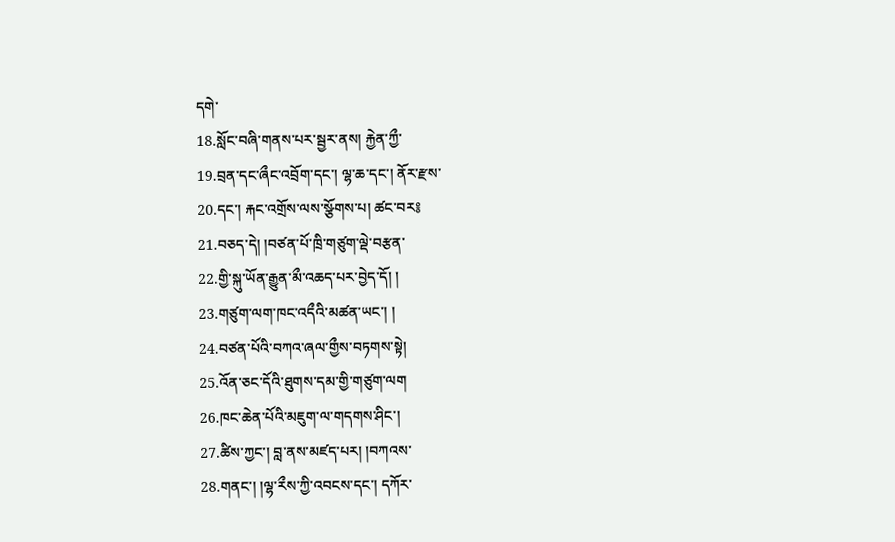དགེ་
18.སློང་བཞི་གནས་པར་སྦྱར་ནས། རྐྱེན་ཀྱྀ་
19.བྲན་དང་ཞྀང་འབྲོག་དང་། ལྷ་ཆ་དང་། ནོར་རྫས་
20.དང་། རྐང་འགྲོས་ལས་སྩོགས་པ། ཚང་བར༔
21.བཅད་དེ། །བཙན་པོ་ཁྲི་གཙུག་ལྡེ་བརྩན་
22.གྱི་སྐུ་ཡོན་རྒྱུན་མྀ་འཆད་པར་བྱེད་དོ། །
23.གཙུག་ལག་ཁང་འདྀའི་མཚན་ཡང་། །
24.བཙན་པོའི་བཀའ་ཞལ་གྱྀས་བཏགས་སྟེ།
25.འོན་ཅང་དོའི་ཐུགས་དམ་གྱི་གཙུག་ལག
26.ཁང་ཆེན་པོའི་མཇུག་ལ་གདགས་ཤིང་།
27.ཚིས་ཀྱང་། བླ་ནས་མཛད་པར། །བཀའས་
28.གནང་། །ལྷ་རྀས་ཀྱི་འབངས་དང་། དཀོར་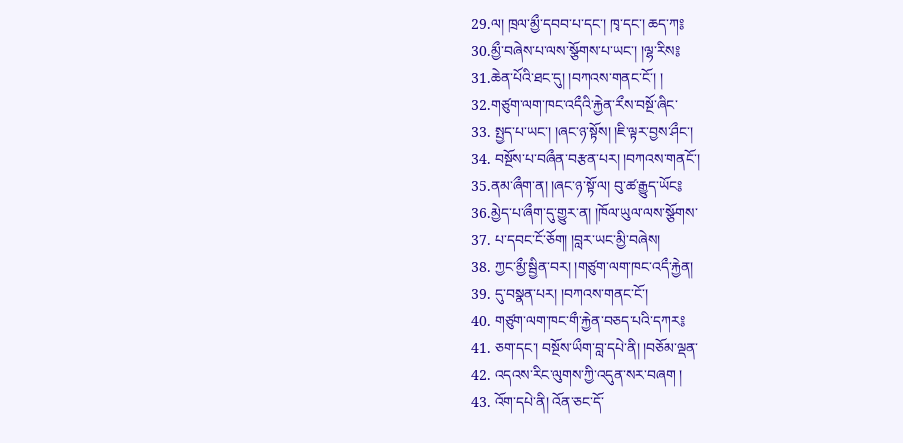29.ལ། ཁྲལ་མྱྀ་དབབ་པ་དང་། ཁྭ་དང་། ཆད་ཀ༔
30.མྱྀ་བཞེས་པ་ལས་སྩོགས་པ་ཡང་། །ལྷ་རིས༔
31.ཆེན་པོའི་ཐང་དུ། །བཀའས་གནང་ངོ་། །
32.གཙུག་ལག་ཁང་འདྀའི་རྐྱེན་རྀས་བསྔོ་ཞིང་
33. སྤྱད་པ་ཡང་། །ཞང་ཉ་སྟོས། །ཇི་ལྟར་བྱས་ཤྀང་།
34. བསྔོས་པ་བཞྀན་བརྩན་པར། །བཀའས་གནངོ་།
35.ནམ་ཞྀག་ན། །ཞང་ཉ་སྟོ་ལ། བུ་ཚ་རྒྱུད་ཡོང༔
36.མྱེད་པ་ཞྀག་དུ་གྱུར་ན། །ཁོལ་ཡུལ་ལས་སྩོགས་
37. པ་དབང་ངོ་ཅོག། །བླར་ཡང་མྱི་བཞེས།
38. ཀྱང་མྱྀ་སྦྱིན་བར། །གཙུག་ལག་ཁང་འདྀ་རྐྱེན།
39. དུ་བསྣན་པར། །བཀའས་གནང་ངོ་།
40. གཙུག་ལག་ཁང་གྀ་རྐྱེན་བཅད་པའི་དཀར༔
41. ཅག་དང་། བསྔོས་ཡྀག་བླ་དཔེ་ནི། །བཅོམ་ལྡན་
42. འདའས་རིང་ལུགས་ཀྱི་འདུན་སར་བཞག །
43. འོག་དཔེ་ནི། འོན་ཅང་དོ་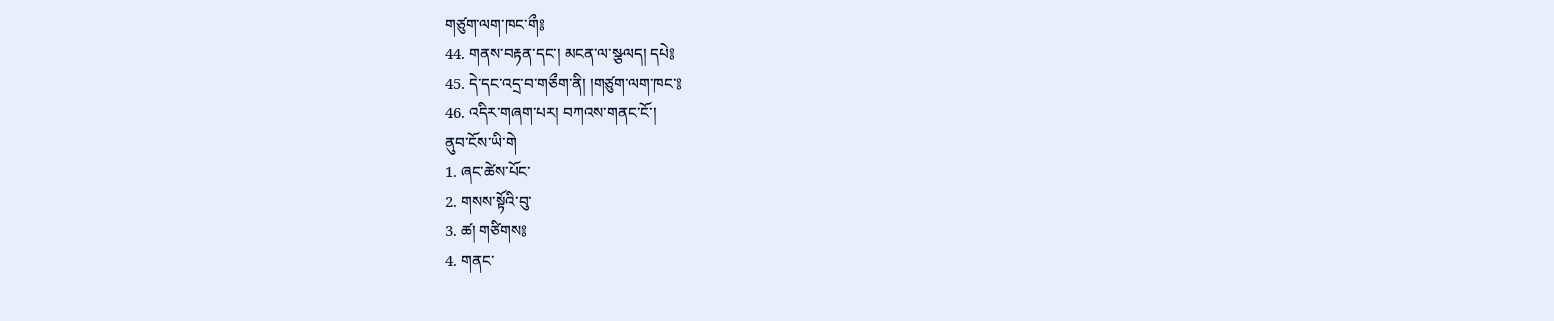གཙུག་ལག་ཁང་གྀ༔
44. གནས་བརྟན་དང་། མངན་ལ་སྩལད། དཔེ༔
45. དེ་དང་འདྲ་བ་གཅྀག་ནི། །གཙུག་ལག་ཁང་༔
46. འདིར་གཞག་པར། བཀའས་གནང་ངོ་།
ནུབ་ངོས་ཡི་གེ
1. ཞང་ཚེས་པོང་
2. གསས་སྟོའི་བུ་
3. ཚ། གཙིགས༔
4. གནང་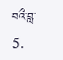བའྀ་བླ་
5.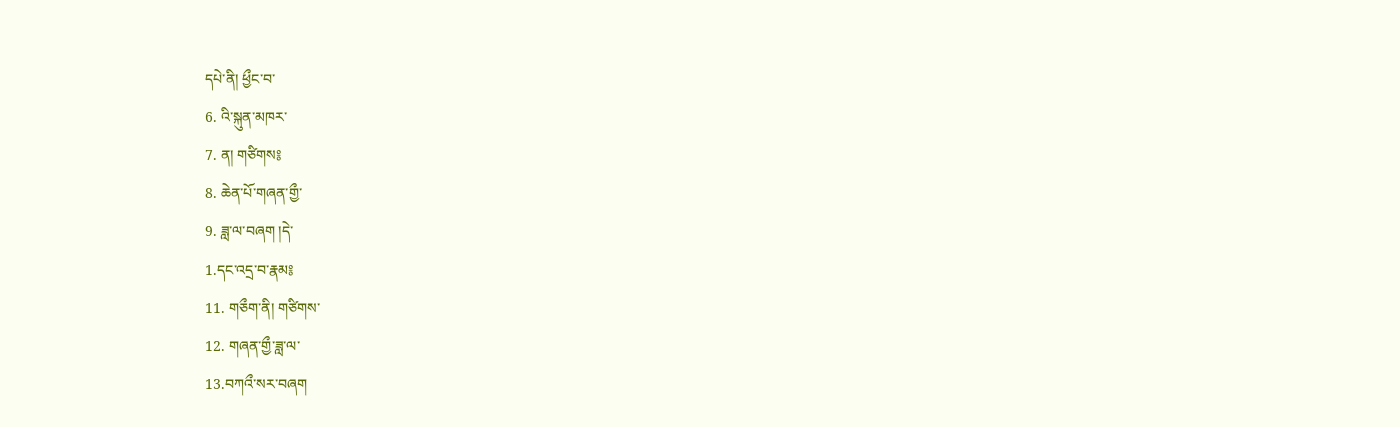དཔེ་ནི། ཕྱྀང་བ་
6. འི་སྐུན་མཁར་
7. ན། གཙིགས༔
8. ཆེན་པོ་གཞན་གྱྀ་
9. ཟླ་ལ་བཞག །དེ་
1.དང་འདྲ་བ་རྣམ༔
11. གཅྀག་ནི། གཙིགས་
12. གཞན་གྱྀ་ཟླ་ལ་
13.བཀའྀ་སར་བཞག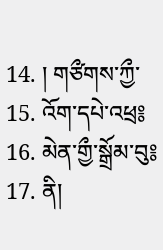14. ། གཙྀགས་ཀྱྀ་
15. འོག་དཔེ་འཕྲ༔
16. མེན་གྱྀ་སྒྲོམ་བུ༔
17. ནི།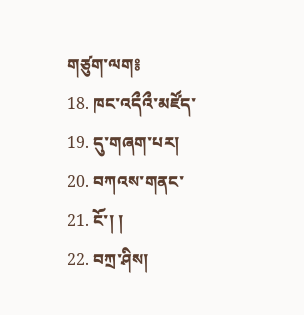གཙུག་ལག༔
18. ཁང་འདྀའྀ་མཛོད་
19. དུ་གཞག་པར།
20. བཀའས་གནང་
21. ངོ་། །
22. བཀྲ་ཤིས།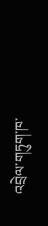འབྲེལ་གཏུག་ཁ་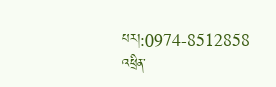པར།:0974-8512858
འཕྲིན་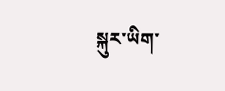སྐུར་ཡིག་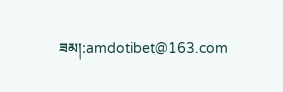ཟམ།:amdotibet@163.com